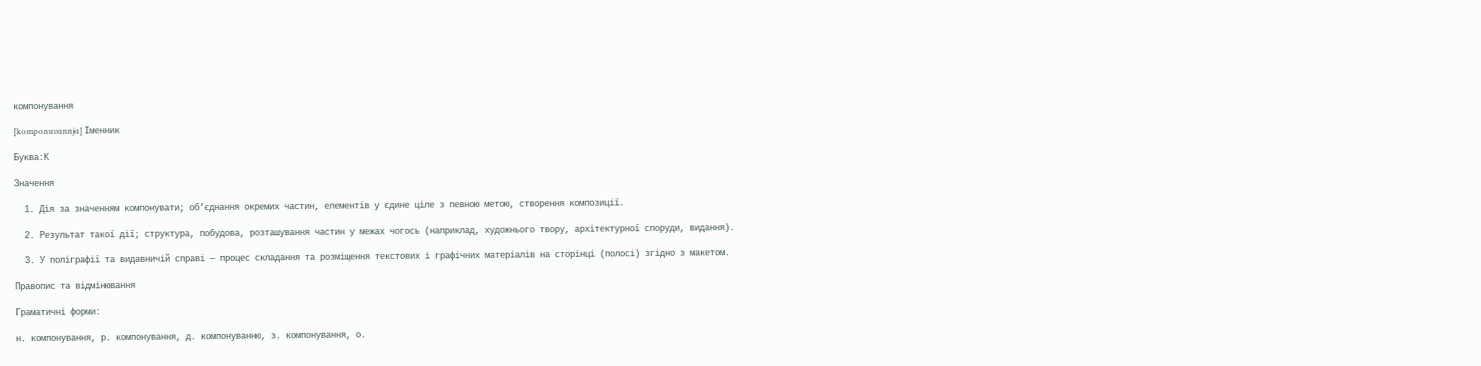компонування

[komponuʋɑnnjɑ] Іменник

Буква:К

Значення

  1. Дія за значенням компонувати; об’єднання окремих частин, елементів у єдине ціле з певною метою, створення композиції.

  2. Результат такої дії; структура, побудова, розташування частин у межах чогось (наприклад, художнього твору, архітектурної споруди, видання).

  3. У поліграфії та видавничій справі — процес складання та розміщення текстових і графічних матеріалів на сторінці (полосі) згідно з макетом.

Правопис та відмінювання

Граматичні форми:

н. компонування, р. компонування, д. компонуванню, з. компонування, о.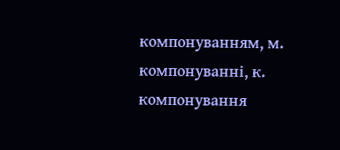компонуванням, м. компонуванні, к. компонування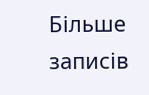Більше записів